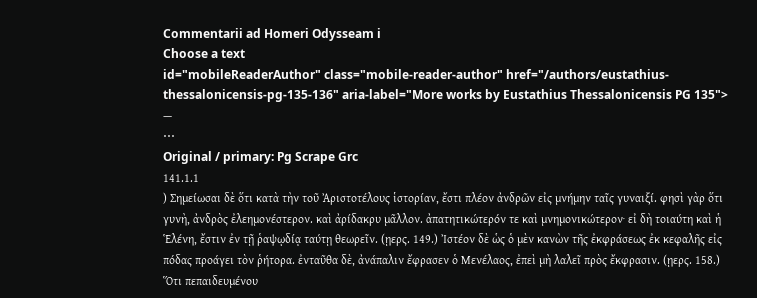Commentarii ad Homeri Odysseam i
Choose a text
id="mobileReaderAuthor" class="mobile-reader-author" href="/authors/eustathius-thessalonicensis-pg-135-136" aria-label="More works by Eustathius Thessalonicensis PG 135">
—
⋯
Original / primary: Pg Scrape Grc
141.1.1
) Σημείωσαι δὲ ὅτι κατὰ τὴν τοῦ Ἀριστοτέλους ἱστορίαν, ἔστι πλέον ἀνδρῶν εἰς μνήμην ταῖς γυναιξί. φησὶ γὰρ ὅτι γυνὴ, ἀνδρὸς ἐλεημονέστερον. καὶ ἀρίδακρυ μᾶλλον. ἀπατητικώτερόν τε καὶ μνημονικώτερον· εἰ δὴ τοιαύτη καὶ ἡ Ἑλένη, ἔστιν ἐν τῇ ῥαψῳδίᾳ ταύτῃ θεωρεῖν. (ῃερς. 149.) Ἰστέον δὲ ὡς ὁ μὲν κανὼν τῆς ἐκφράσεως ἐκ κεφαλῆς εἰς πόδας προάγει τὸν ῥήτορα. ἐνταῦθα δὲ, ἀνάπαλιν ἔφρασεν ὁ Μενέλαος, ἐπεὶ μὴ λαλεῖ πρὸς ἔκφρασιν. (ῃερς. 158.) Ὅτι πεπαιδευμένου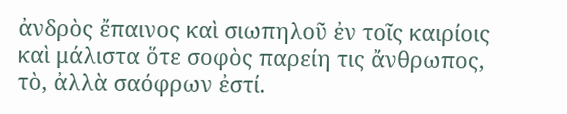ἀνδρὸς ἔπαινος καὶ σιωπηλοῦ ἐν τοῖς καιρίοις καὶ μάλιστα ὅτε σοφὸς παρείη τις ἄνθρωπος, τὸ, ἀλλὰ σαόφρων ἐστί.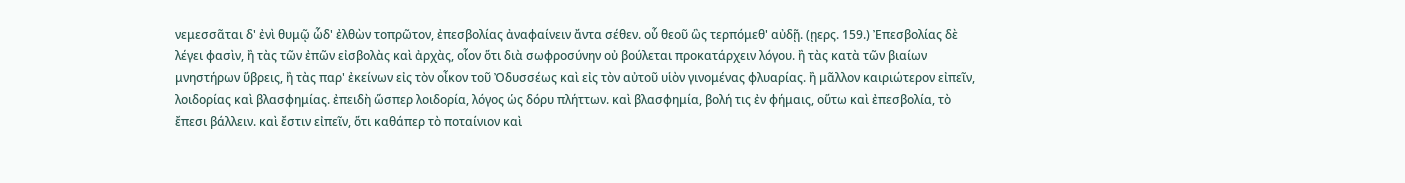νεμεσσᾶται δ' ἐνὶ θυμῷ ὧδ' ἐλθὼν τοπρῶτον, ἐπεσβολίας ἀναφαίνειν ἄντα σέθεν. οὗ θεοῦ ὣς τερπόμεθ' αὐδῇ. (ῃερς. 159.) Ἐπεσβολίας δὲ λέγει φασὶν, ἢ τὰς τῶν ἐπῶν εἰσβολὰς καὶ ἀρχὰς, οἷον ὅτι διὰ σωφροσύνην οὐ βούλεται προκατάρχειν λόγου. ἢ τὰς κατὰ τῶν βιαίων μνηστήρων ὕβρεις, ἢ τὰς παρ' ἐκείνων εἰς τὸν οἶκον τοῦ Ὀδυσσέως καὶ εἰς τὸν αὐτοῦ υἱὸν γινομένας φλυαρίας. ἢ μᾶλλον καιριώτερον εἰπεῖν, λοιδορίας καὶ βλασφημίας. ἐπειδὴ ὥσπερ λοιδορία, λόγος ὡς δόρυ πλήττων. καὶ βλασφημία, βολή τις ἐν φήμαις, οὕτω καὶ ἐπεσβολία, τὸ ἔπεσι βάλλειν. καὶ ἔστιν εἰπεῖν, ὅτι καθάπερ τὸ ποταίνιον καὶ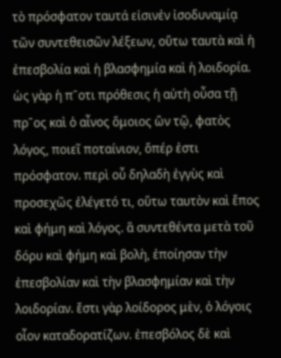τὸ πρόσφατον ταυτά εἰσινἐν ἰσοδυναμίᾳ τῶν συντεθεισῶν λέξεων, οὕτω ταυτὰ καὶ ἡ ἐπεσβολία καὶ ἡ βλασφημία καὶ ἡ λοιδορία. ὡς γὰρ ἡ πˉοτι πρόθεσις ἡ αὐτὴ οὖσα τῇ πρˉος καὶ ὁ αἶνος ὅμοιος ὢν τῷ, φατὸς λόγος, ποιεῖ ποταίνιον, ὅπέρ ἐστι πρόσφατον. περὶ οὗ δηλαδὴ ἐγγὺς καὶ προσεχῶς ἐλέγετό τι, οὕτω ταυτὸν καὶ ἔπος καὶ φήμη καὶ λόγος. ἃ συντεθέντα μετὰ τοῦ δόρυ καὶ φήμη καὶ βολὴ, ἐποίησαν τὴν ἐπεσβολίαν καὶ τὴν βλασφημίαν καὶ τὴν λοιδορίαν. ἔστι γὰρ λοίδορος μὲν, ὁ λόγοις οἷον καταδορατίζων. ἐπεσβόλος δὲ καὶ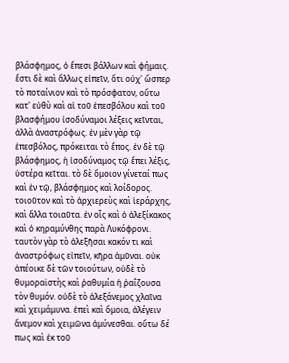βλάσφημος, ὁ ἔπεσι βάλλων καὶ φήμαις. ἔστι δὲ καὶ ἄλλως εἰπεῖν, ὅτι οὐχ' ὥσπερ τὸ ποταίνιον καὶ τὸ πρόσφατον, οὕτω κατ' εὐθὺ καὶ αἱ τοῦ ἐπεσβόλου καὶ τοῦ βλασφήμου ἰσοδύναμοι λέξεις κεῖνται, ἀλλὰ ἀναστρόφως. ἐν μὲν γὰρ τῷ ἐπεσβόλος, πρόκειται τὸ ἔπος. ἐν δὲ τῷ βλάσφημος, ἡ ἰσοδύναμος τῷ ἔπει λέξις, ὑστέρα κεῖται. τὸ δὲ ὅμοιον γίνεταί πως καὶ ἐν τῷ, βλάσφημος καὶ λοίδορος. τοιοῦτον καὶ τὸ ἀρχιερεὺς καὶ ἱεράρχης, καὶ ἄλλα τοιαῦτα. ἐν οἷς καὶ ὁ ἀλεξίκακος καὶ ὁ κηραμύνθης παρὰ Λυκόφρονι. ταυτὸν γὰρ τὸ ἀλεξῆσαι κακόν τι καὶ ἀναστρόφως εἰπεῖν, κῆρα ἀμῦναι. οὐκ ἀπέοικε δὲ τῶν τοιούτων, οὐδὲ τὸ θυμοραϊστὴς καὶ ῥαθυμία ἡ ῥαΐζουσα τὸν θυμόν. οὐδὲ τὸ ἀλεξάνεμος χλαῖνα καὶ χειμάμυνα. ἐπεὶ καὶ ὅμοια, ἀλέγειν ἄνεμον καὶ χειμῶνα ἀμύνεσθαι. οὕτω δέ πως καὶ ἐκ τοῦ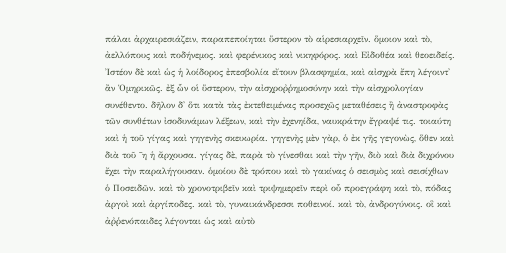πάλαι ἀρχαιρεσιάζειν, παραπεποίηται ὕστερον τὸ αἱρεσιαρχεῖν. ὅμοιον καὶ τὸ, ἀελλόπους καὶ ποδήνεμος. καὶ φερένικος καὶ νικηφόρος. καὶ Εἰδοθέα καὶ θεοειδείς. Ἰστέον δὲ καὶ ὡς ἡ λοίδορος ἐπεσβολία εἴτουν βλασφημία, καὶ αἰσχρὰ ἔπη λέγοιντ' ἂν Ὁμηρικῶς. ἐξ ὧν οἱ ὕστερον, τὴν αἰσχροῤῥημοσύνην καὶ τὴν αἰσχρολογίαν συνέθεντο. δῆλον δ' ὅτι κατὰ τὰς ἐκτεθειμένας προσεχῶς μεταθέσεις ἢ ἀναστροφὰς τῶν συνθέτων ἰσοδυνάμων λέξεων, καὶ τὴν ἐχενηίδα, ναυκράτην ἔγραψέ τις. τοιαύτη καὶ ἡ τοῦ γίγας καὶ γηγενὴς σκευωρία. γηγενὴς μὲν γὰρ, ὁ ἐκ γῆς γεγονὼς, ὅθεν καὶ διὰ τοῦ ˉη ἡ ἄρχουσα. γίγας δὲ, παρὰ τὸ γίνεσθαι καὶ τὴν γῆν, διὸ καὶ διὰ διχρόνου ἔχει τὴν παραλήγουσαν. ὁμοίου δὲ τρόπου καὶ τὸ γακίνας ὁ σεισμὸς καὶ σεισίχθων ὁ Ποσειδῶν. καὶ τὸ χρονοτριβεῖν καὶ τριψημερεῖν περὶ οὗ προεγράφη καὶ τὸ, πόδας ἀργοὶ καὶ ἀργίποδες. καὶ τὸ, γυναικάνδρεσσι ποθεινοί. καὶ τὸ, ἀνδρογύνοις. οἳ καὶ ἀῤῥενόπαιδες λέγονται ὡς καὶ αὐτὸ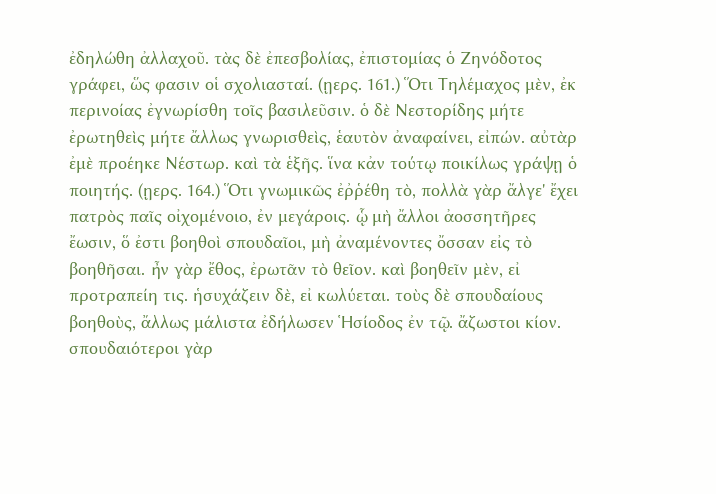ἐδηλώθη ἀλλαχοῦ. τὰς δὲ ἐπεσβολίας, ἐπιστομίας ὁ Ζηνόδοτος γράφει, ὥς φασιν οἱ σχολιασταί. (ῃερς. 161.) Ὅτι Τηλέμαχος μὲν, ἐκ περινοίας ἐγνωρίσθη τοῖς βασιλεῦσιν. ὁ δὲ Νεστορίδης μήτε ἐρωτηθεὶς μήτε ἄλλως γνωρισθεὶς, ἑαυτὸν ἀναφαίνει, εἰπών. αὐτὰρ ἐμὲ προέηκε Νέστωρ. καὶ τὰ ἑξῆς. ἵνα κἀν τούτῳ ποικίλως γράψῃ ὁ ποιητής. (ῃερς. 164.) Ὅτι γνωμικῶς ἐῤῥέθη τὸ, πολλὰ γὰρ ἄλγε' ἔχει πατρὸς παῖς οἰχομένοιο, ἐν μεγάροις. ᾧ μὴ ἄλλοι ἀοσσητῆρες ἔωσιν, ὅ ἐστι βοηθοὶ σπουδαῖοι, μὴ ἀναμένοντες ὄσσαν εἰς τὸ βοηθῆσαι. ἦν γὰρ ἔθος, ἐρωτᾶν τὸ θεῖον. καὶ βοηθεῖν μὲν, εἰ προτραπείη τις. ἡσυχάζειν δὲ, εἰ κωλύεται. τοὺς δὲ σπουδαίους βοηθοὺς, ἄλλως μάλιστα ἐδήλωσεν Ἡσίοδος ἐν τῷ. ἄζωστοι κίον. σπουδαιότεροι γὰρ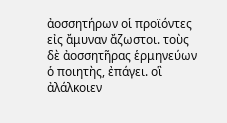ἀοσσητήρων οἱ προϊόντες εἰς ἄμυναν ἄζωστοι. τοὺς δὲ ἀοσσητῆρας ἑρμηνεύων ὁ ποιητὴς, ἐπάγει. οἳ ἀλάλκοιεν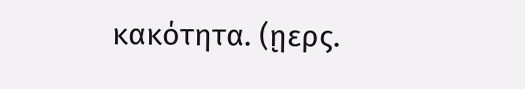κακότητα. (ῃερς.